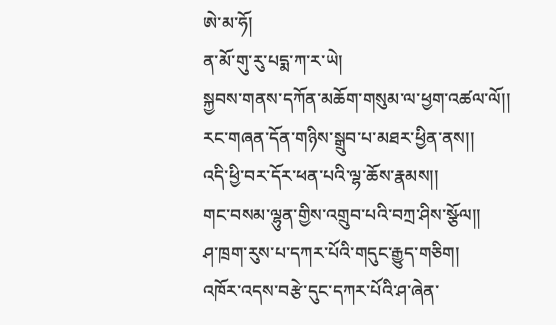ཨེ་མ་ཧོ།
ན་མོ་གུ་རུ་པདྨ་ཀ་ར་ཡེ།
སྐྱབས་གནས་དཀོན་མཆོག་གསུམ་ལ་ཕྱག་འཚལ་ལོ།།
རང་གཞན་དོན་གཉིས་སྒྲུབ་པ་མཐར་ཕྱིན་ནས།།
འདི་ཕྱི་བར་དོར་ཕན་པའི་ལྷ་ཆོས་རྣམས།།
གང་བསམ་ལྷུན་གྱིས་འགྲུབ་པའི་བཀྲ་ཤིས་སྩོལ།།
ཤ་ཁྲག་རུས་པ་དཀར་པོའི་གདུང་རྒྱུད་གཅིག།
འཁོར་འདས་བརྩེ་དུང་དཀར་པོའི་ཤ་ཞེན་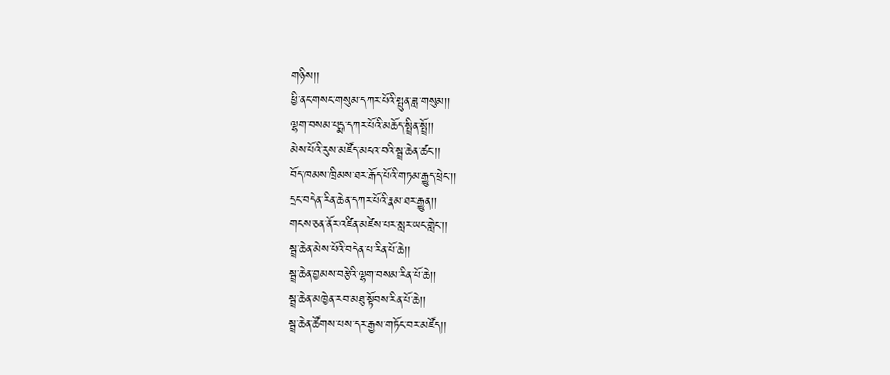གཉིས།།
ཕྱི་ནང་གསང་གསུམ་དཀར་པོའི་སྤུན་ཟླ་གསུམ།།
ལྷག་བསམ་པདྨ་དཀར་པོའི་མཆོད་སྤྲིན་སྤྲོ།།
མེས་པོའི་རུས་མཛོད་མངའ་བའི་སྦྲ་ཆེན་ཚང་།།
བོད་ཁམས་ཁྲིམས་ཐར་རྒོད་པོའི་གཏམ་རྒྱུད་ཕྲེང་།།
དྲང་བདེན་རིན་ཆེན་དཀར་པོའི་རྣམ་ཐར་རྒྱུན།།
གངས་ཅན་ནོར་འཛིན་མཛེས་པར་སླར་ཡང་གླེང་།།
སྦྲ་ཆེན་མེས་པོའི་བདེན་པ་རིན་པོ་ཆེ།།
སྦྲ་ཆེན་བྱམས་བརྩེའི་ལྷག་བསམ་རིན་པོ་ཆེ།།
སྦྲ་ཆེན་མཁྱེན་རབ་མཐུ་སྟོབས་རིན་པོ་ཆེ།།
སྦྲ་ཆེན་ཚོགས་པས་དར་རྒྱས་གཏོང་བར་མཛོད།།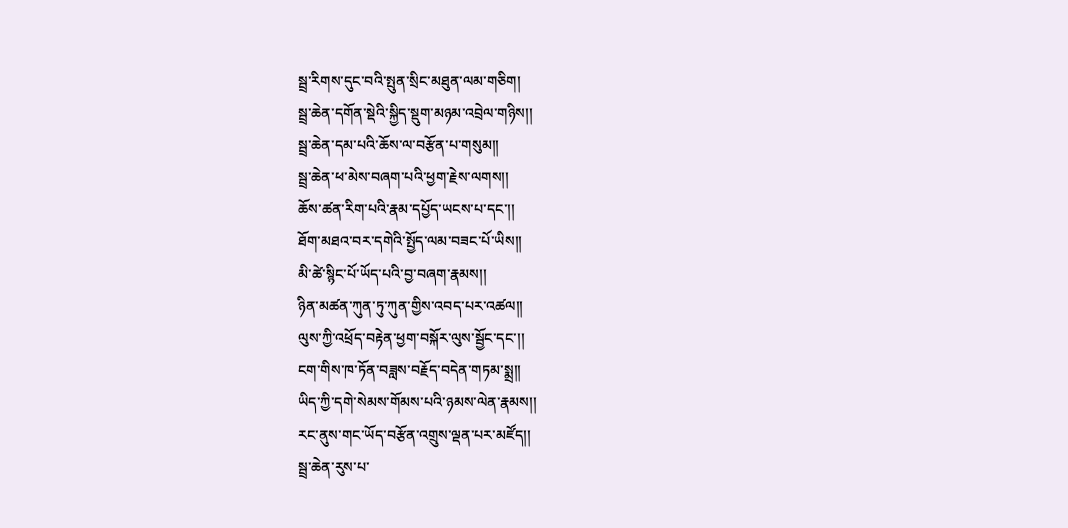སྦྲ་རིགས་དུང་བའི་སྤུན་སྲིང་མཐུན་ལམ་གཅིག།
སྦྲ་ཆེན་དགོན་སྡེའི་སྐྱིད་སྡུག་མཉམ་འབྲེལ་གཉིས།།
སྦྲ་ཆེན་དམ་པའི་ཆོས་ལ་བརྩོན་པ་གསུམ།།
སྦྲ་ཆེན་ཕ་མེས་བཞག་པའི་ཕྱག་རྗེས་ལགས།།
ཆོས་ཚན་རིག་པའི་རྣམ་དཔྱོད་ཡངས་པ་དང་།།
ཐོག་མཐའ་བར་དགེའི་སྤྱོད་ལམ་བཟང་པོ་ཡིས།།
མི་ཚེ་སྙིང་པོ་ཡོད་པའི་བྱ་བཞག་རྣམས།།
ཉིན་མཚན་ཀུན་ཏུ་ཀུན་གྱིས་འབད་པར་འཚལ།།
ལུས་ཀྱི་འཕྲོད་བརྟེན་ཕྱག་བསྐོར་ལུས་སྦྱོང་དང་།།
ངག་གིས་ཁ་ཏོན་བཟླས་བརྗོད་བདེན་གཏམ་སྨྲ།།
ཡིད་ཀྱི་དགེ་སེམས་གོམས་པའི་ཉམས་ལེན་རྣམས།།
རང་ནུས་གང་ཡོད་བརྩོན་འགྲུས་ལྡན་པར་མཛོད།།
སྦྲ་ཆེན་རུས་པ་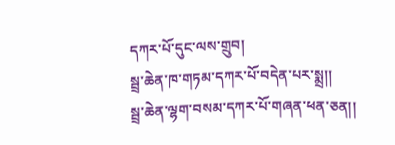དཀར་པོ་དུང་ལས་གྲུབ།
སྦྲ་ཆེན་ཁ་གཏམ་དཀར་པོ་བདེན་པར་སྨྲ།།
སྦྲ་ཆེན་ལྷག་བསམ་དཀར་པོ་གཞན་ཕན་ཅན།།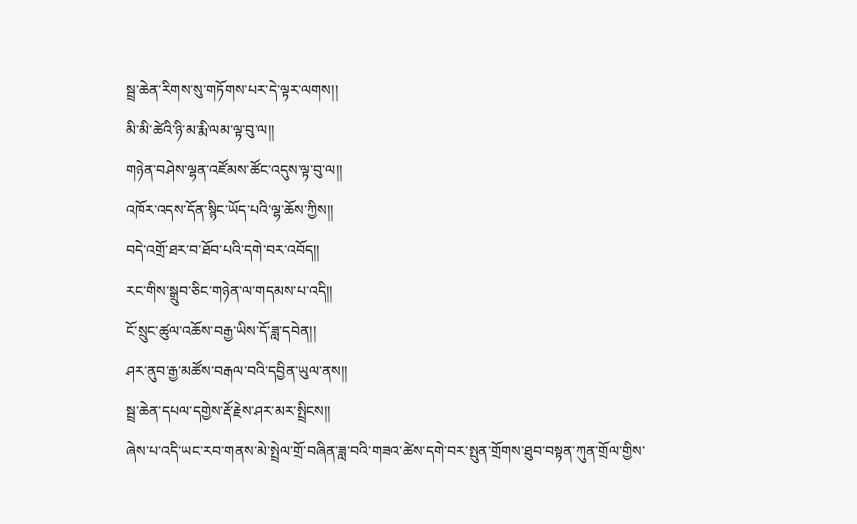སྦྲ་ཆེན་རིགས་སུ་གཏོགས་པར་དེ་ལྟར་ལགས།།
མི་མི་ཚེའི་ཉི་མ་རྨི་ལམ་ལྟ་བུ་ལ།།
གཉེན་བཤེས་ལྷན་འཛོམས་ཚོང་འདུས་ལྟ་བུ་ལ།།
འཁོར་འདས་དོན་སྙིང་ཡོད་པའི་ལྷ་ཆོས་ཀྱིས།།
བདེ་འགྲོ་ཐར་བ་ཐོབ་པའི་དགེ་བར་འབོད།།
རང་གིས་སྒྲུབ་ཅིང་གཉེན་ལ་གདམས་པ་འདི།།
ངོ་སྲུང་ཚུལ་འཆོས་བརྒྱ་ཡིས་དོ་ཟླ་དབེན།།
ཤར་ནུབ་རྒྱ་མཚོས་བརྒལ་བའི་དབྱིན་ཡུལ་ནས།།
སྦྲ་ཆེན་དཔལ་དགྱེས་རྡོ་རྗེས་ཤར་མར་སྤྲིངས།།
ཞེས་པ་འདི་ཡང་རབ་གནས་མེ་སྤྲེལ་གྲོ་བཞིན་ཟླ་བའི་གཟའ་ཚེས་དགེ་བར་སྤུན་གྲོགས་ཐུབ་བསྟན་ཀུན་གྲོལ་གྱིས་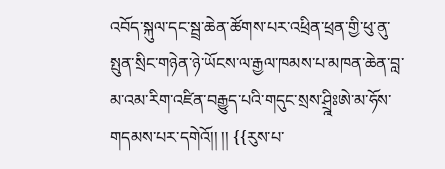འབོད་སྐུལ་དང་སྦྲ་ཆེན་ཚོགས་པར་འཕྲིན་ཕྲན་གྱི་ཕུ་ནུ་སྤུན་སྲིང་གཉེན་ཉེ་ཡོངས་ལ་རྒྱལ་ཁམས་པ་མཁན་ཆེན་བླ་མ་འམ་རིག་འཛིན་བརྒྱུད་པའི་གདུང་སྲས་ཤྲྰིཿཨེ་མ་ཧོས་གདམས་པར་དགེའོ།། །། {{རུས་པ་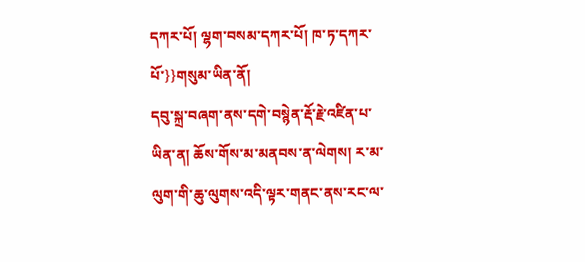དཀར་པོ། ལྷག་བསམ་དཀར་པོ། ཁ་ཏ་དཀར་པོ་}}གསུམ་ཡིན་ནོ།
དབུ་སྐྲ་བཞག་ནས་དགེ་བསྙེན་རྡོ་རྗེ་འཛིན་པ་ཡིན་ན། ཆོས་གོས་མ་མནབས་ན་ལེགས། ར་མ་ལུག་གི་ཆུ་ལུགས་འདི་ལྟར་གནང་ནས་རང་ལ་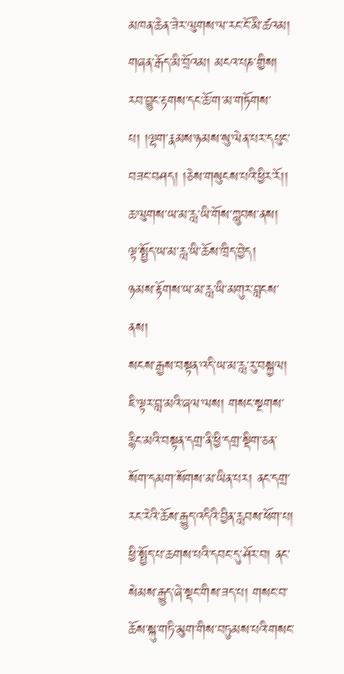མཁན་ཆེན་ཟེར་ལུགས་ལ་རང་ངོ་མི་ཚའམ། གཞན་རྒོད་མི་བྲོའམ། མངའ་པཎ་གྱིས། རབ་བྱུང་རྟགས་དང་ཆོ་ག་མ་གཏོགས་པ། །ལྷག་རྣམས་ཉམས་སུ་ལེན་པར་དཔུང་བཟང་བཤད། །ཅེས་གསུངས་པའི་ཕྱིར་རོ།།
ཆ་ལུགས་ཡ་མ་རླ་ཡི་གོས་ཀླུབས་ནས།
ལྟ་སྤྱོད་ཡ་མ་རླ་ཡི་ཆོས་ཁྲིད་བྱེད།
ཉམས་རྟོགས་ཡ་མ་རླ་ཡི་མགུར་བླངས་ནས།
སངས་རྒྱས་བསྟན་འདི་ཡ་མ་རླ་རུ་བསྐྱལ།
ཇི་ལྟར་བླ་མའི་ཞལ་ལས། གསང་སྔགས་རྙིང་མའི་བསྟན་དགྲ་ནི་ཕྱི་དགྲ་སྡིག་ཅན་སོག་དམག་སོགས་མ་ཡིན་པར། ནང་དགྲ་རང་རེའི་ཆོས་རྒྱུད་འདིའི་བྱིན་རླབས་ཕོག་པ། ཕྱི་སྤྱོད་པ་ཆགས་པའི་དབང་དུ་ཤོར་བ། ནང་སེམས་རྒྱུད་ཞེ་སྡང་གིས་ཟད་པ། གསང་བ་ཆོས་སྐུ་གཏི་མུག་གིས་བཏུམས་པའི་གསང་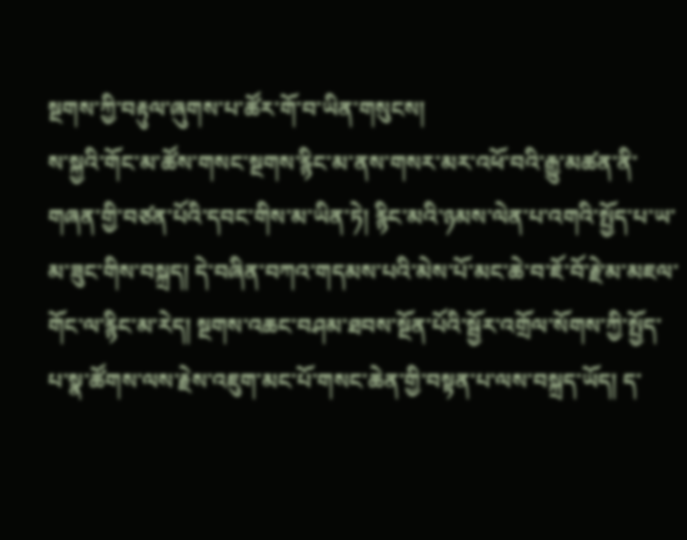སྔགས་ཀྱི་བརྟུལ་ཞུགས་པ་ཚོར་གོ་བ་ཡིན་གསུངས།
ས་སྐྱའི་གོང་མ་ཚོས་གསང་སྔགས་རྙིང་མ་ནས་གསར་མར་འཕོ་བའི་རྒྱུ་མཚན་ནི་གཞན་གྱི་བཙན་པོའི་དབང་གིས་མ་ཡིན་ཏེ། རྙིང་མའི་ཉམས་ལེན་པ་འགའི་སྤྱོད་པ་ཡ་མ་ཟུང་གིས་བསྐྲད། དེ་བཞིན་བཀའ་གདམས་པའི་མེས་པོ་མང་ཆེ་བ་ཇོ་བོ་རྗེ་མ་མཇལ་གོང་ལ་རྙིང་མ་རེད། སྔགས་འཆང་བཤམ་ཐབས་སྔོན་པོའི་སྦྱོར་འགྲོལ་སོགས་ཀྱི་སྤྱོད་པ་སྣ་ཚོགས་ལས་རྗེས་འཇུག་མང་པོ་གསང་ཆེན་གྱི་བསྟན་པ་ལས་བསྐྲད་ཡོད། ད་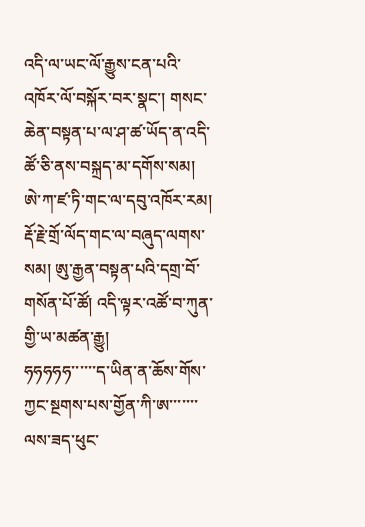འདི་ལ་ཡང་ལོ་རྒྱུས་ངན་པའི་འཁོར་ལོ་བསྐོར་བར་སྣང་། གསང་ཆེན་བསྟན་པ་ལ་ཤ་ཚ་ཡོད་ན་འདི་ཚོ་ཅི་ནས་བསྐྲད་མ་དགོས་སམ།
ཨེ་ཀ་ཛ་ཏི་གང་ལ་དབུ་འཁོར་རམ། རྡོ་རྗེ་གྲོ་ལོད་གང་ལ་བཞུད་ལགས་སམ། ཨུ་རྒྱན་བསྟན་པའི་དགྲ་བོ་གསོན་པོ་ཚོ། འདི་ལྟར་འཚོ་བ་ཀུན་གྱི་ཡ་མཚན་རྒྱུ།
ཧཧཧཧཧ་་་་་་ད་ཡིན་ན་ཆོས་གོས་ཀྱང་སྔགས་པས་གྱོན་ཀི་ཨ་་་་་་་ལས་ཟད་ཕུང་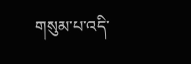གསུམ་པ་འདི་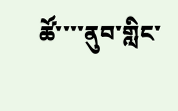ཚོ་་་་ནུབ་གླིང་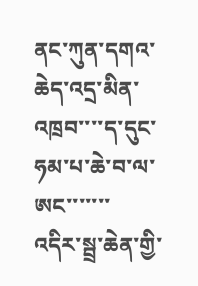ནང་ཀུན་དགའ་ཆེད་འདྲ་མིན་འཁྲབ་་་་ད་དུང་ཧམ་པ་ཆེ་བ་ལ་ཨང་་་་་་་
འདིར་སྦྲ་ཆེན་གྱི་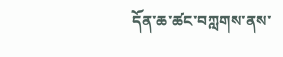དོན་ཆ་ཚང་བཀླགས་ནས་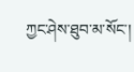ཀྱང་ཤེས་ཐུབ་མ་སོང་།